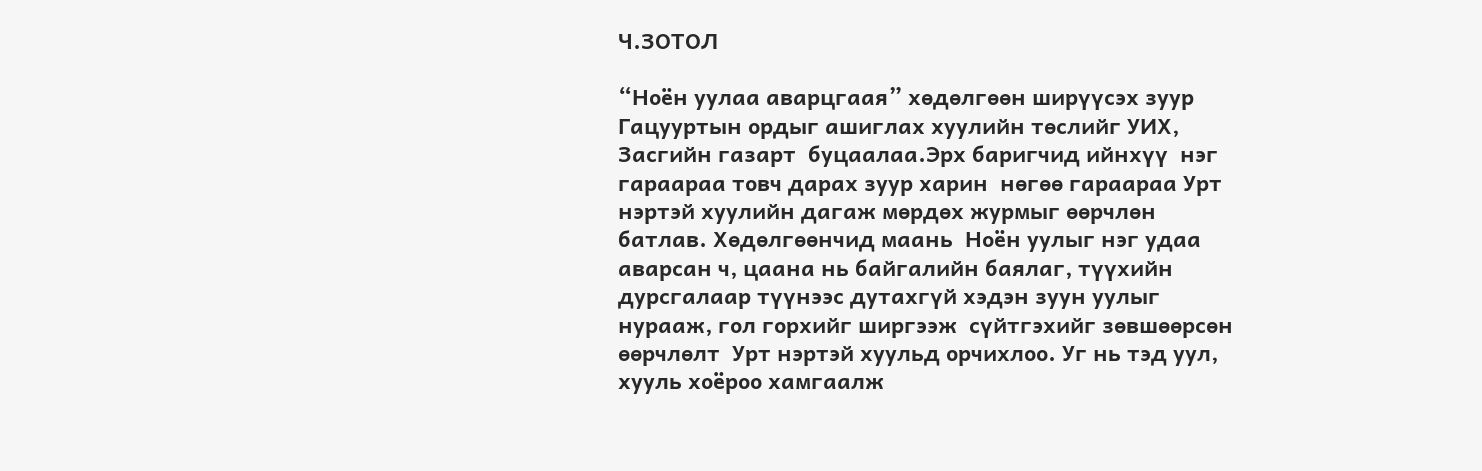Ч.ЗОТОЛ

“Ноён уулаа аварцгаая” хөдөлгөөн ширүүсэх зуур  Гацууртын ордыг ашиглах хуулийн төслийг УИХ,  Засгийн газарт  буцаалаа.Эрх баригчид ийнхүү  нэг гараараа товч дарах зуур харин  нөгөө гараараа Урт нэртэй хуулийн дагаж мөрдөх журмыг өөрчлөн батлав. Хөдөлгөөнчид маань  Ноён уулыг нэг удаа  аварсан ч, цаана нь байгалийн баялаг, түүхийн дурсгалаар түүнээс дутахгүй хэдэн зуун уулыг нурааж, гол горхийг ширгээж  сүйтгэхийг зөвшөөрсөн өөрчлөлт  Урт нэртэй хуульд орчихлоо. Уг нь тэд уул, хууль хоёроо хамгаалж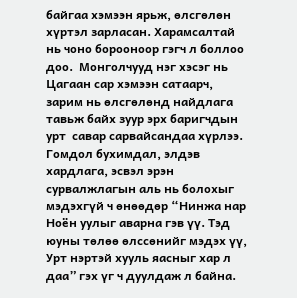байгаа хэмээн ярьж, өлсгөлөн хүртэл зарласан. Харамсалтай нь чоно борооноор гэгч л боллоо доо.  Монголчууд нэг хэсэг нь Цагаан сар хэмээн сатаарч, зарим нь өлсгөлөнд найдлага тавьж байх зуур эрх баригчдын урт  савар сарвайсандаа хүрлээ. Гомдол бухимдал, элдэв хардлага, эсвэл эрэн сурвалжлагын аль нь болохыг мэдэхгүй ч өнөөдөр “Нинжа нар Ноён уулыг аварна гэв үү. Тэд юуны төлөө өлссөнийг мэдэх үү, Урт нэртэй хууль яасныг хар л даа” гэх үг ч дуулдаж л байна.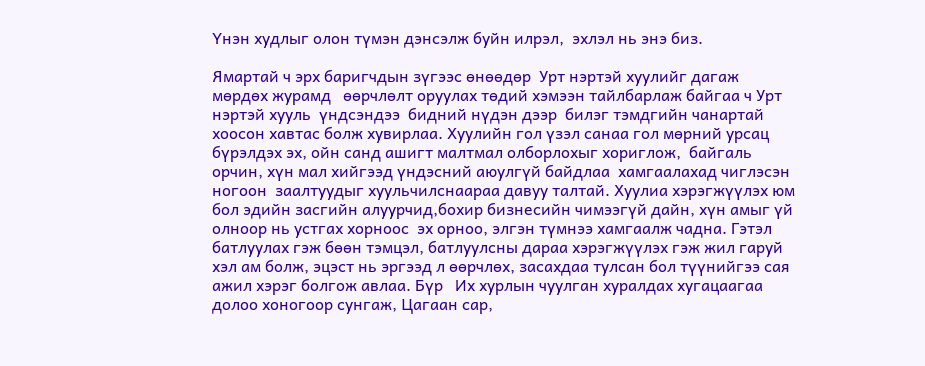Үнэн худлыг олон түмэн дэнсэлж буйн илрэл,  эхлэл нь энэ биз.

Ямартай ч эрх баригчдын зүгээс өнөөдөр  Урт нэртэй хуулийг дагаж мөрдөх журамд   өөрчлөлт оруулах төдий хэмээн тайлбарлаж байгаа ч Урт нэртэй хууль  үндсэндээ  бидний нүдэн дээр  билэг тэмдгийн чанартай хоосон хавтас болж хувирлаа. Хуулийн гол үзэл санаа гол мөрний урсац бүрэлдэх эх, ойн санд ашигт малтмал олборлохыг хориглож,  байгаль орчин, хүн мал хийгээд үндэсний аюулгүй байдлаа  хамгаалахад чиглэсэн ногоон  заалтуудыг хуульчилснаараа давуу талтай. Хуулиа хэрэгжүүлэх юм бол эдийн засгийн алуурчид,бохир бизнесийн чимээгүй дайн, хүн амыг үй олноор нь устгах хорноос  эх орноо, элгэн түмнээ хамгаалж чадна. Гэтэл батлуулах гэж бөөн тэмцэл, батлуулсны дараа хэрэгжүүлэх гэж жил гаруй хэл ам болж, эцэст нь эргээд л өөрчлөх, засахдаа тулсан бол түүнийгээ сая ажил хэрэг болгож авлаа. Бүр   Их хурлын чуулган хуралдах хугацаагаа  долоо хоногоор сунгаж, Цагаан сар,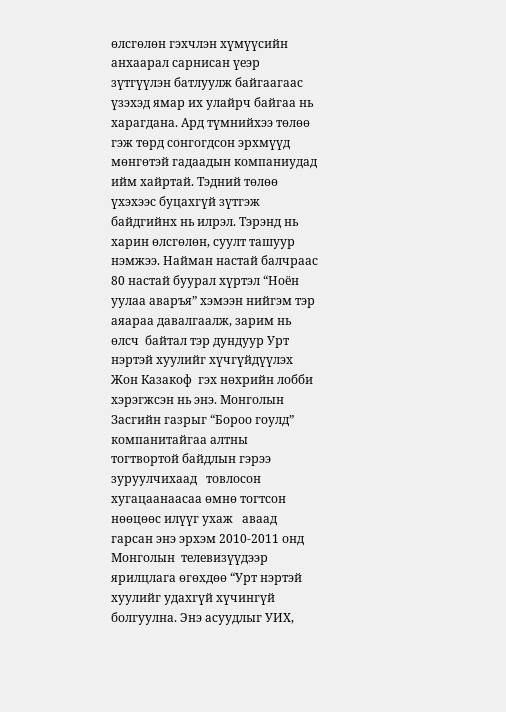өлсгөлөн гэхчлэн хүмүүсийн анхаарал сарнисан үеэр зүтгүүлэн батлуулж байгаагаас үзэхэд ямар их улайрч байгаа нь харагдана. Ард түмнийхээ төлөө  гэж төрд сонгогдсон эрхмүүд  мөнгөтэй гадаадын компаниудад  ийм хайртай. Тэдний төлөө үхэхээс буцахгүй зүтгэж байдгийнх нь илрэл. Тэрэнд нь харин өлсгөлөн, суулт ташуур нэмжээ. Найман настай балчраас  80 настай буурал хүртэл “Ноён уулаа аваръя” хэмээн нийгэм тэр аяараа давалгаалж, зарим нь өлсч  байтал тэр дундуур Урт нэртэй хуулийг хүчгүйдүүлэх   Жон Казакоф  гэх нөхрийн лобби хэрэгжсэн нь энэ. Монголын Засгийн газрыг “Бороо гоулд” компанитайгаа алтны  тогтвортой байдлын гэрээ зуруулчихаад   товлосон хугацаанаасаа өмнө тогтсон нөөцөөс илүүг ухаж   аваад гарсан энэ эрхэм 2010-2011 онд Монголын  телевизүүдээр  ярилцлага өгөхдөө “Урт нэртэй хуулийг удахгүй хүчингүй болгуулна. Энэ асуудлыг УИХ,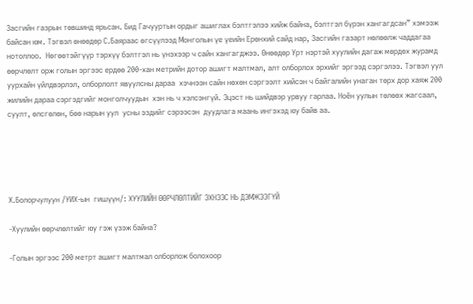Засгийн газрын төвшинд ярьсан. Бид Гачууртын ордыг ашиглах бэлтгэлээ хийж байна, бэлтгэл бүрэн хангагдсан” хэмээж байсан юм. Тэгвэл өнөөдөр С.Баяраас өгсүүлээд Монголын үе үеийн Ерөнхий сайд нар, Засгийн газарт нөлөөлж чаддагаа нотоллоо.  Нөгөөтэйгүүр тэрхүү бэлтгэл нь үнэхээр ч сайн хангагджээ. Өнөөдөр Урт нэртэй хуулийн дагаж мөрдөх журамд өөрчлөлт орж голын эргээс ердөө 200-хан метрийн дотор ашигт малтмал, алт олборлох эрхийг эргээд сэргэлээ. Тэгвэл уул уурхайн үйлдвэрлэл, олборлолт явуулсны дараа  хэчнээн сайн нөхөн сэргээлт хийсэн ч байгалийн унаган төрх дор хаяж 200 жилийн дараа сэргэдгийг монголчуудын  хэн нь ч хэлсэнгүй. Эцэст нь шийдвэр урвуу гарлаа. Ноён уулын төлөөх жагсаал, суулт, өлсгөлөн, бөө нарын уул  усны эздийг сэрээсэн  дуудлага маань ингэхэд юу байв аа.





Х.Болорчулуун /УИХ-ын  гишүүн/: ХУУЛИЙН ӨӨРЧЛӨЛТИЙГ ЭХНЭЭС НЬ ДЭМЖЭЭГҮЙ

-Хуулийн өөрчлөлтийг юу гэж үзэж байна?

-Голын эргээс 200 метрт ашигт малтмал олборлож болохоор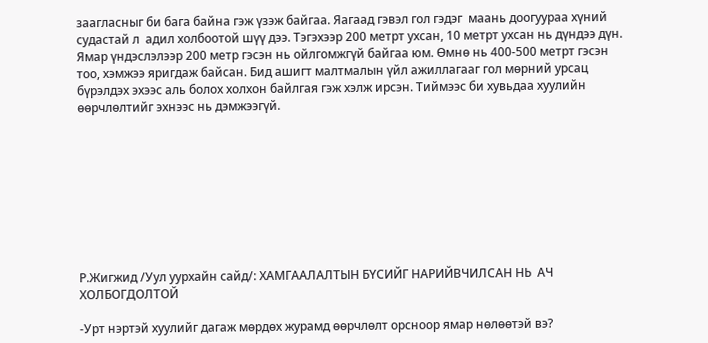заагласныг би бага байна гэж үзэж байгаа. Яагаад гэвэл гол гэдэг  маань доогуураа хүний судастай л  адил холбоотой шүү дээ. Тэгэхээр 200 метрт ухсан, 10 метрт ухсан нь дүндээ дүн. Ямар үндэслэлээр 200 метр гэсэн нь ойлгомжгүй байгаа юм. Өмнө нь 400-500 метрт гэсэн тоо, хэмжээ яригдаж байсан. Бид ашигт малтмалын үйл ажиллагааг гол мөрний урсац бүрэлдэх эхээс аль болох холхон байлгая гэж хэлж ирсэн. Тиймээс би хувьдаа хуулийн өөрчлөлтийг эхнээс нь дэмжээгүй.









Р.Жигжид /Уул уурхайн сайд/: ХАМГААЛАЛТЫН БҮСИЙГ НАРИЙВЧИЛСАН НЬ  АЧ ХОЛБОГДОЛТОЙ

-Урт нэртэй хуулийг дагаж мөрдөх журамд өөрчлөлт орсноор ямар нөлөөтэй вэ?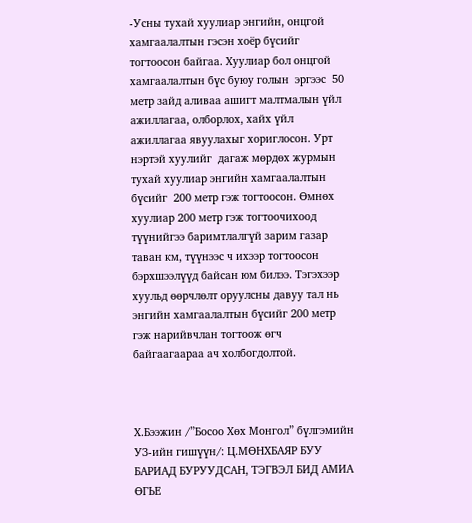-Усны тухай хуулиар энгийн, онцгой хамгаалалтын гэсэн хоёр бүсийг тогтоосон байгаа. Хуулиар бол онцгой хамгаалалтын бүс буюу голын  эргээс  50 метр зайд аливаа ашигт малтмалын үйл ажиллагаа, олборлох, хайх үйл ажиллагаа явуулахыг хориглосон. Урт нэртэй хуулийг  дагаж мөрдөх журмын тухай хуулиар энгийн хамгаалалтын бүсийг  200 метр гэж тогтоосон. Өмнөх хуулиар 200 метр гэж тогтоочихоод түүнийгээ баримтлалгүй зарим газар таван км, түүнээс ч ихээр тогтоосон бэрхшээлүүд байсан юм билээ. Тэгэхээр хуульд өөрчлөлт оруулсны давуу тал нь энгийн хамгаалалтын бүсийг 200 метр гэж нарийвчлан тогтоож өгч байгаагаараа ач холбогдолтой.



Х.Бээжин /”Босоо Хөх Монгол” бүлгэмийн УЗ-ийн гишүүн/: Ц.МӨНХБАЯР БУУ БАРИАД БУРУУДСАН, ТЭГВЭЛ БИД АМИА ӨГЬЕ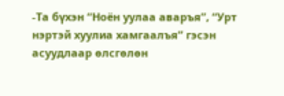-Та бүхэн “Ноён уулаа аваръя”, “Урт нэртэй хуулиа хамгаалъя” гэсэн асуудлаар өлсгөлөн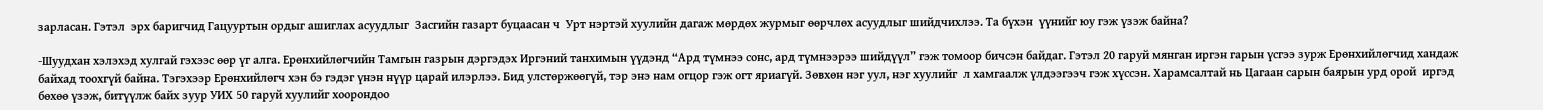зарласан. Гэтэл  эрх баригчид Гацууртын ордыг ашиглах асуудлыг  Засгийн газарт буцаасан ч  Урт нэртэй хуулийн дагаж мөрдөх журмыг өөрчлөх асуудлыг шийдчихлээ. Та бүхэн  үүнийг юу гэж үзэж байна?

-Шуудхан хэлэхэд хулгай гэхээс өөр үг алга. Ерөнхийлөгчийн Тамгын газрын дэргэдэх Иргэний танхимын үүдэнд “Ард түмнээ сонс, ард түмнээрээ шийдүүл” гэж томоор бичсэн байдаг. Гэтэл 20 гаруй мянган иргэн гарын үсгээ зурж Ерөнхийлөгчид хандаж байхад тоохгүй байна. Тэгэхээр Ерөнхийлөгч хэн бэ гэдэг үнэн нүүр царай илэрлээ. Бид улстөржөөгүй, тэр энэ нам огцор гэж огт яриагүй. Зөвхөн нэг уул, нэг хуулийг  л хамгаалж үлдээгээч гэж хүссэн. Харамсалтай нь Цагаан сарын баярын урд орой  иргэд бөхөө үзэж, битүүлж байх зуур УИХ 50 гаруй хуулийг хоорондоо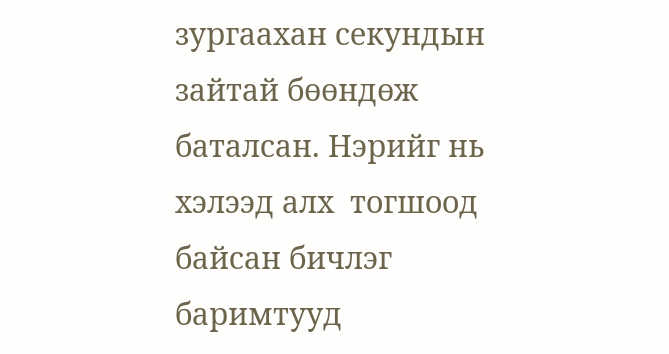зургаахан секундын зайтай бөөндөж  баталсан. Нэрийг нь хэлээд алх  тогшоод байсан бичлэг баримтууд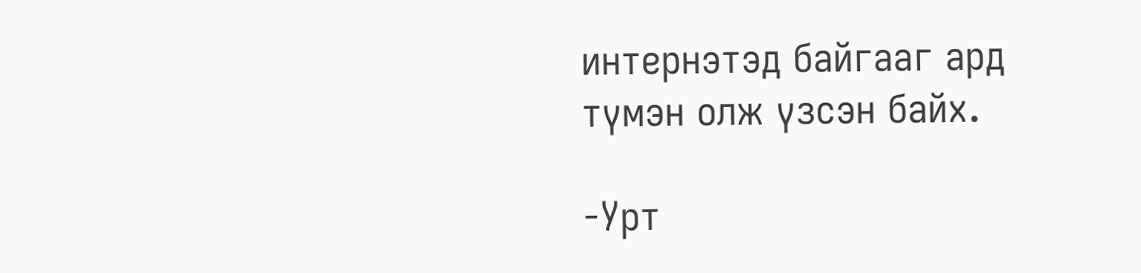интернэтэд байгааг ард түмэн олж үзсэн байх.

-Урт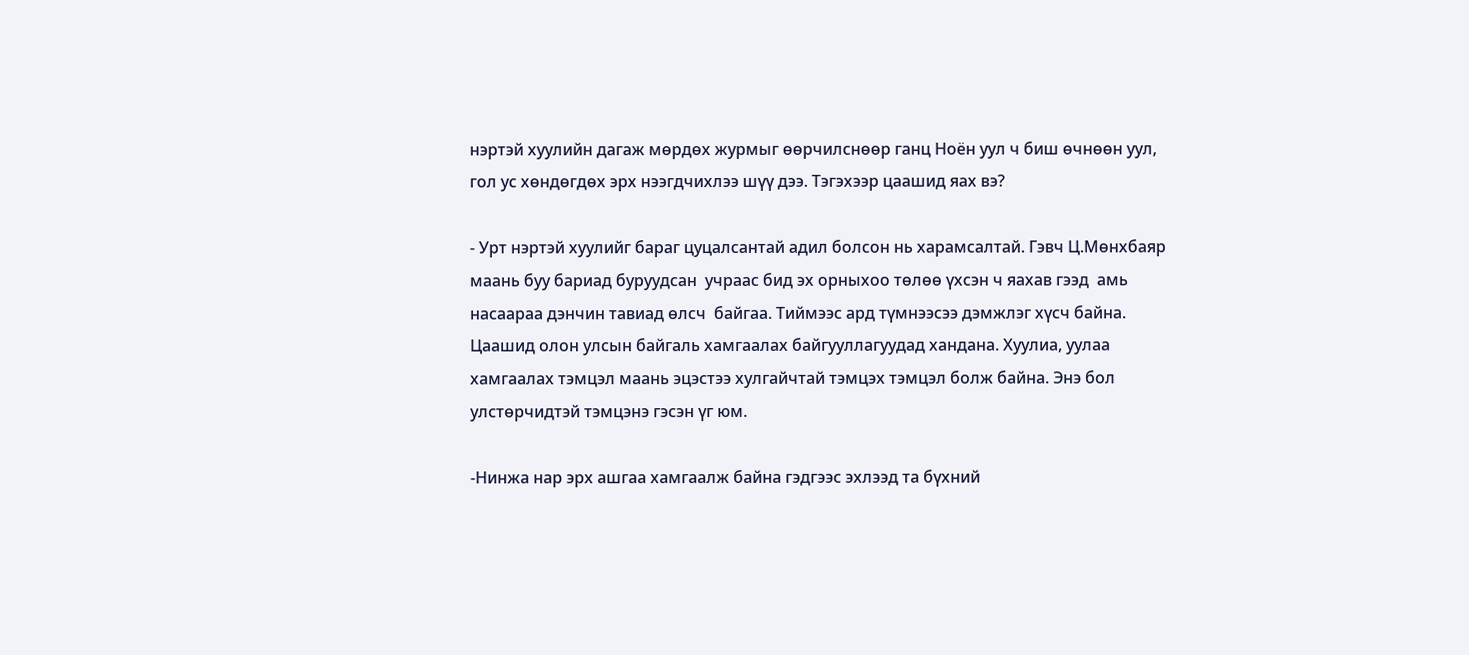нэртэй хуулийн дагаж мөрдөх журмыг өөрчилснөөр ганц Ноён уул ч биш өчнөөн уул, гол ус хөндөгдөх эрх нээгдчихлээ шүү дээ. Тэгэхээр цаашид яах вэ?

- Урт нэртэй хуулийг бараг цуцалсантай адил болсон нь харамсалтай. Гэвч Ц.Мөнхбаяр маань буу бариад буруудсан  учраас бид эх орныхоо төлөө үхсэн ч яахав гээд  амь насаараа дэнчин тавиад өлсч  байгаа. Тиймээс ард түмнээсээ дэмжлэг хүсч байна. Цаашид олон улсын байгаль хамгаалах байгууллагуудад хандана. Хуулиа, уулаа хамгаалах тэмцэл маань эцэстээ хулгайчтай тэмцэх тэмцэл болж байна. Энэ бол улстөрчидтэй тэмцэнэ гэсэн үг юм.

-Нинжа нар эрх ашгаа хамгаалж байна гэдгээс эхлээд та бүхний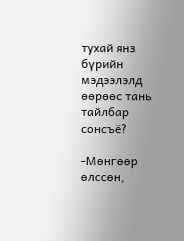тухай янз бүрийн мэдээлэлд  өөрөөс тань тайлбар сонсъё?

-Мөнгөөр өлссөн,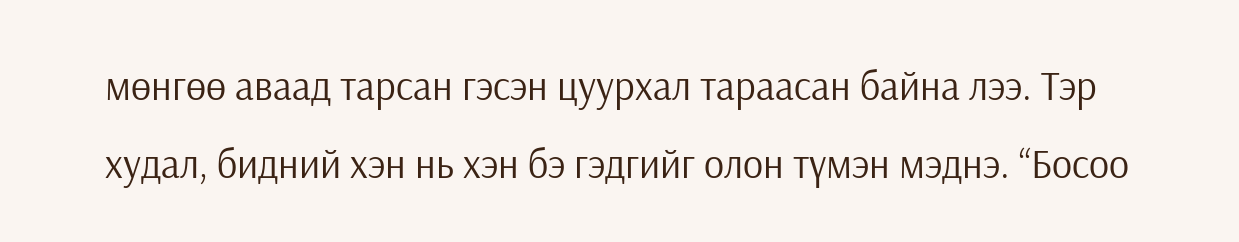мөнгөө аваад тарсан гэсэн цуурхал тараасан байна лээ. Тэр худал, бидний хэн нь хэн бэ гэдгийг олон түмэн мэднэ. “Босоо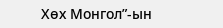Хөх Монгол”-ын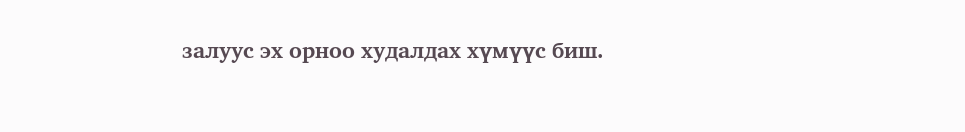залуус эх орноо худалдах хүмүүс биш.